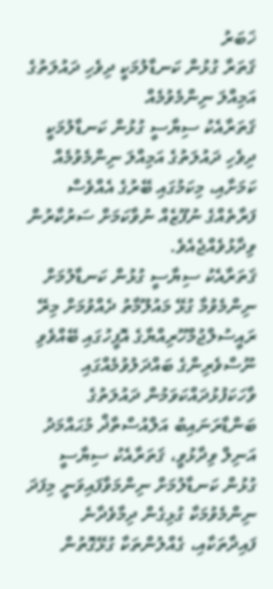ޚަބަރު
ޤަތަރާ ގުޅުން ކަނޑާލުމަކީ ދިވެހި ދައުލަތުގެ އަމިއްލަ ނިންމެވުމެއް
ޤަތަރާއެކު ސިޔާސީ ގުޅުން ކަނޑާލުމަކީ ދިވެހި ދައުލަތުގެ އަމިއްލަ ނިންމެވުމެއް ކަމަށާއި، މިކަމުގައި ބޭރުގެ އެއްވެސް ފަރާތެއްގެ ނުފޫޒެއް ނުވާކަމަށް ސަރުކާރުން ވިދާޅުވެއްޖެއެވެ.
ޤަތަރާއެކު ސިޔާސީ ގުޅުން ކަނޑާލުމަށް ނިންމެވުމާ ގުޅޭ މައުލޫމާތު ދެއްވުމަށް މިރޭ ރައީސުލްޖުމްހޫރިއްޔާގެ އޮފީހުގައި ބޭއްވެވި ނޫސްވެރިންގެ ބައްދަލުވުމެއްގައި ވާހަކަފުޅުދައްކަވަމުން ދައުލަތުގެ ބަންޑާރަނައިބު އަލްއުސްތާޛް މުޙައްމަދު އަނިލް ވިދާޅުވީ، ޤަތަރާއެކު ސިޔާސީ ގުޅުން ކަނޑާލުމަށް ނިންމަވާފައިވަނީ މިފަދަ ނިންމެވުމަކާ ގުޅިގެން ދިމާވެދާނެ ފައިދާތަކާއި، ގެއްލުންތަކާ ގުޅޭގޮތުން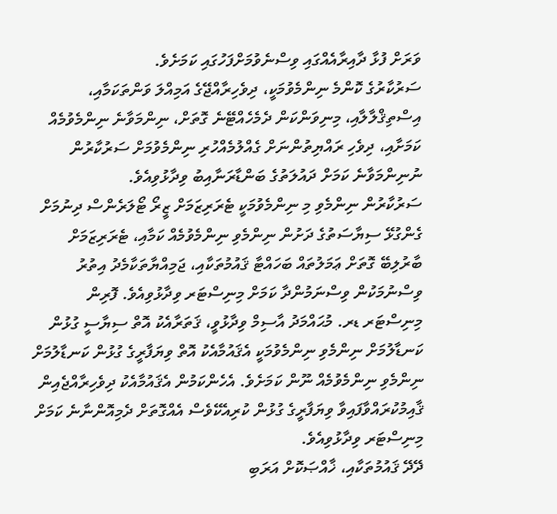ވަރަށް ފުޅާ ދާއިރާއެއްގައި ވިސްނެވުމަށްފަހުގައި ކަމަށެވެ.
ސަރުކާރުގެ ކޮންމެ ނިންމެވުމަކީ، ދިވެހިރާއްޖޭގެ އަމިއްލަ ވަންތަކަމާއި، އިސްތިޤްލާލާއި، މިނިވަންކަން ދެމެހެއްޓޭނެ ގޮތަށް، ނިންމަވާނެ ނިންމެވުމެއް ކަމަށާއި، ދިވެހި ރައްޔިތުންނަށް ގެއްލުމެއްހުރި ނިންމެވުމަށް ސަރުކާރުން ނުނިންމަވާނެ ކަމަށް ދައުލަތުގެ ބަންޑާރަނާއިބު ވިދާޅުވިއެވެ.
ސަރުކާރުން ނިންމެވި މި ނިންމެވުމަކީ ޓެރަރިޒަމަށް ޒީރޯ ޓޯލަރެންސް ދިނުމަށް ގެންގުޅޭ ސިޔާސަތުގެ ދަށުން ނިންމެވި ނިންމެވުމެއް ކަމާއި، ޓެރަރިޒަމަށް ބާރުލިބޭ ގޮތަށް ޢަމަލުތައް ބަހައްޓާ ޤައުމުތަކާއި، ޖަމިއްޔާތަކާމެދު އިތުރު ވިސްނުމަކުން ވިސްނަމުންދާ ކަމަށް މިނިސްޓަރ ވިދާޅުވިއެވެ. ފޮރިން މިނިސްޓަރ ޑރ. މުޙައްމަދު އާސިމް ވިދާޅުވީ، ޤަތަރާއެކު އޮތް ސިޔާސީ ގުޅުން ކަނޑާލުމަށް ނިންމެވި ނިންމެވުމަކީ އެޤައުމާއެކު އޮތް ވިޔަފާރީގެ ގުޅުން ކަނޑާލުމަށް ނިންމެވި ނިންމެވުމެއް ނޫން ކަމަށެވެ. އެހެންކަމުން އެޤައުމާއެކު ދިވެހިރާއްޖެއިން ޤާއިމުކުރައްވާފައިވާ ވިޔަފާރީގެ ގުޅުން ކުރިއެކޭވެސް އެއްގޮތަށް ދެމިއޮންނާނެ ކަމަށް މިނިސްޓަރ ވިދާޅުވިއެވެ.
ދޭދޭ ޤައުމުތަކާއި، ޚާއްޞަކޮށް އަރަބި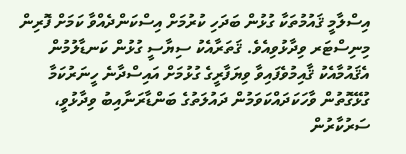އިސްލާމީ ޤައުމުތަކާ ގުޅުން ބަދަހި ކުރުމަށް އިސްކަންދެއްވާ ކަމަށް ފޮރިން މިނިސްޓަރ ވިދާޅުވިއެވެ. ޤަތަރާއެކު ސިޔާސީ ގުޅުން ކަނޑާލުމުން އެޤައުމާއެކު ޤާއިމުވެފައިވާ ވިޔަފާރީގެ ގުޅުމަށް އައިސްދާނެ ހީނަރުކަމާ ގުޅޭގޮތުން ވާހަކަދައްކަވަމުން ދައުލަތުގެ ބަންޑާރަނާއިބު ވިދާޅުވީ، ސަރުކާރުން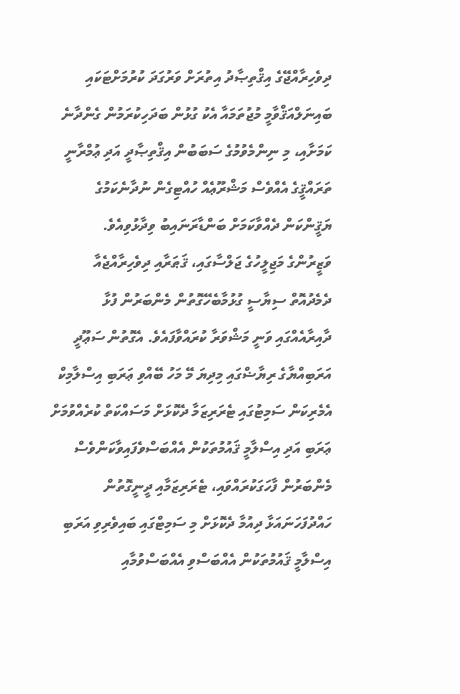ދިވެހިރާއްޖޭގެ އިޤްތިޞާދު އިތުރަށް ވަރުގަދަ ކުރުމަށްޓަކައި ބައިނަލްއަޤްވާމީ މުޖުތަމައާ އެކު ގުޅުން ބަދަހިކުރަމުން ގެންދާނެ ކަމަށާއި، މި ނިންމެވުމުގެ ސަބަބުން އިޤްތިޞާދީ އަދި ޢުމްރާނީ ތަރައްޤީގެ އެއްވެސް މަޝްރޫޢެއް ހުއްޓިގެން ނުދާނެކަމުގެ ޔަޤީންކަން ދެއްވާކަމަށް ބަންޑާރަނައިބު ވިދާޅުވިއެވެ.
ވަޒީރުންގެ މަޖިލީހުގެ ޖަލްސާގައި، ޤަޠަރާއި ދިވެހިރާއްޖެއާ ދެމެދުއޮތް ސިޔާސީ ގުޅުމާބެހޭގޮތުން މެންބަރުން ފުޅާ ދާއިރާއެއްގައި ވަނީ މަޝްވަރާ ކުރައްވާފައެވެ. އެގޮތުން ސަޢޫދީ އަރަބިއްޔާގެ ރިޔާޟްގައި މިދިޔަ މޭ މަހު ބޭއްވި ޢަރަބި އިސްލާމިކް އެމެރިކަން ސަމިޓުގައި ޓެރަރިޒަމާ ދެކޮޅަށް މަސައްކަތް ކުރެއްވުމަށް ޢަރަބި އަދި އިސްލާމީ ޤައުމުތަކުން އެއްބަސްވެފައިވާކަންވެސް މެންބަރުން ފާހަގަކުރައްވައި، ޓެރަރިޒަމާއި ދީނީގޮތުން ހައްދުފަހަނައަޅާ ދިއުމާ ދެކޮޅަށް މި ސަމިޓްގައި ބައިވެރިވި އަރަބި އިސްލާމީ ޤައުމުތަކުން އެއްބަސްވި އެއްބަސްވުމާއި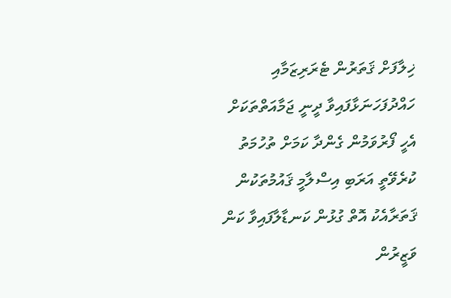ޚިލާފަށް ޤަތަރުން ޓެރަރިޒަމާއި ހައްދުފަހަނަޅާފައިވާ ދީނީ ޖަމާއަތްތަކަށް އެހީ ފޯރުވަމުން ގެންދާ ކަމަށް ތުހުމަތު ކުރެވޭތީ އަރަބި އިސްލާމީ ޤައުމުތަކުން ޤަތަރާއެކު އޮތް ގުޅުން ކަނޑާލާފައިވާ ކަން ވަޒީރުން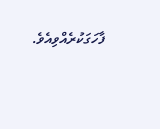ފާހަގަކުރެއްވިއެވެ.